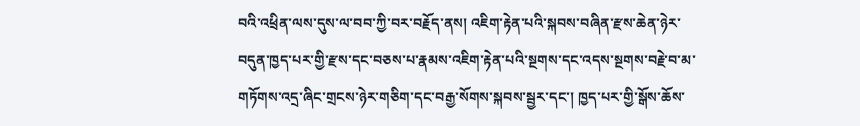བའི་འཕྲིན་ལས་དུས་ལ་བབ་ཀྱི་བར་བརྗོད་ནས། འཇིག་རྟེན་པའི་སྐབས་བཞིན་རྫས་ཆེན་ཉེར་བདུན་ཁྱད་པར་གྱི་རྫས་དང་བཅས་པ་རྣམས་འཇིག་རྟེན་པའི་སྔགས་དང་འདས་སྔགས་བརྗེ་བ་མ་གཏོགས་འདྲ་ཞིང་གྲངས་ཉེར་གཅིག་དང་བརྒྱ་སོགས་སྐབས་སྦྱར་དང་། ཁྱད་པར་གྱི་སྒོས་ཆོས་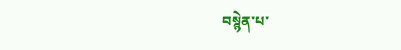བསྙེན་པ་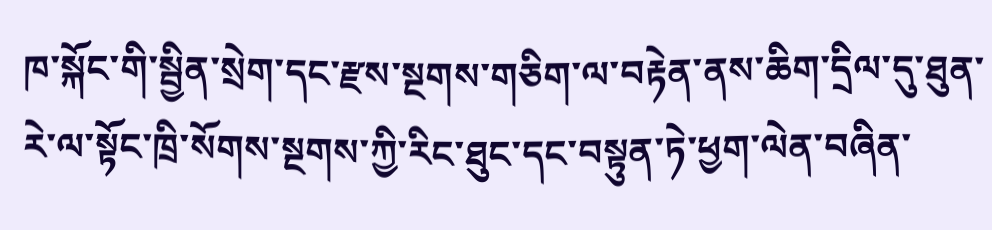ཁ་སྐོང་གི་སྦྱིན་སྲེག་དང་རྫས་སྔགས་གཅིག་ལ་བརྟེན་ནས་ཆིག་དྲིལ་དུ་ཐུན་རེ་ལ་སྟོང་ཁྲི་སོགས་སྔགས་ཀྱི་རིང་ཐུང་དང་བསྟུན་ཏེ་ཕྱག་ལེན་བཞིན་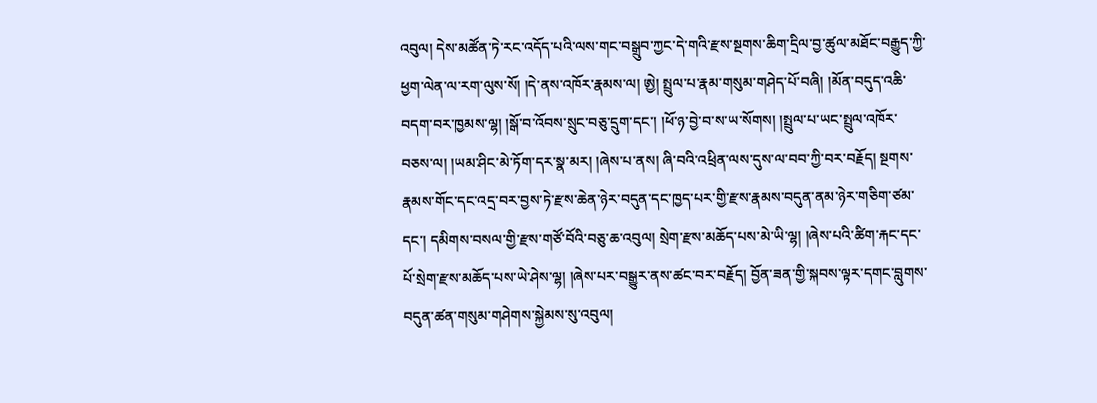འབུལ། དེས་མཚོན་ཏེ་རང་འདོད་པའི་ལས་གང་བསྒྲུབ་ཀྱང་དེ་གའི་རྫས་སྔགས་ཆིག་དྲིལ་བྱ་ཚུལ་མཐོང་བརྒྱུད་ཀྱི་ཕྱག་ལེན་ལ་རག་ལུས་སོ། །དེ་ནས་འཁོར་རྣམས་ལ། ཨྱེ། སྤྲུལ་པ་རྣམ་གསུམ་གཤེད་པོ་བཞི། །མོན་བདུད་འཆི་བདག་བར་ཁྱམས་ལྷ། །སྒོ་བ་འོབས་སྲུང་བཅུ་དྲུག་དང་། །ཕོ་ཉ་བྱེ་བ་ས་ཡ་སོགས། །སྤྲུལ་པ་ཡང་སྤྲུལ་འཁོར་བཅས་ལ། །ཡམ་ཤིང་མེ་ཏོག་དར་སྣ་མར། །ཞེས་པ་ནས། ཞི་བའི་འཕྲིན་ལས་དུས་ལ་བབ་ཀྱི་བར་བརྗོད། སྔགས་རྣམས་གོང་དང་འདྲ་བར་བྱས་ཏེ་རྫས་ཆེན་ཉེར་བདུན་དང་ཁྱད་པར་གྱི་རྫས་རྣམས་བདུན་ནམ་ཉེར་གཅིག་ཙམ་དང་། དམིགས་བསལ་གྱི་རྫས་གཙོ་བོའི་བཅུ་ཆ་འབུལ། སྲེག་རྫས་མཆོད་པས་མེ་ཡི་ལྷ། །ཞེས་པའི་ཚིག་རྐང་དང་པོ་སྲེག་རྫས་མཆོད་པས་ཡེ་ཤེས་ལྷ། །ཞེས་པར་བསྒྱུར་ནས་ཚང་བར་བརྗོད། བྱོན་ཟན་གྱི་སྐབས་ལྟར་དགང་བླུགས་བདུན་ཚན་གསུམ་གཤེགས་སྐྱེམས་སུ་འབུལ།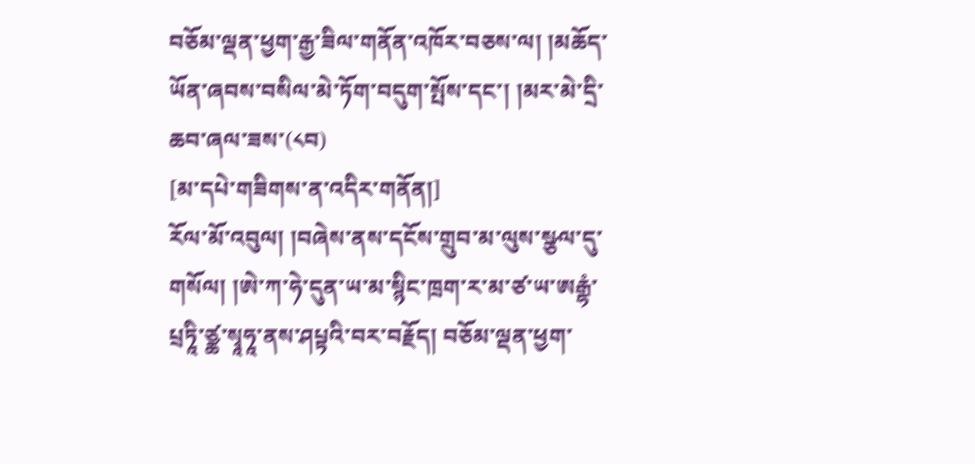བཅོམ་ལྡན་ཕྱག་རྒྱ་ཟིལ་གནོན་འཁོར་བཅས་ལ། །མཆོད་ཡོན་ཞབས་བསིལ་མེ་ཏོག་བདུག་སྤོས་དང་། །མར་མེ་དྲི་ཆབ་ཞལ་ཟས་(༨བ)
[མ་དཔེ་གཟིགས་ན་འདིར་གནོན།]
རོལ་མོ་འབུལ། །བཞེས་ནས་དངོས་གྲུབ་མ་ལུས་སྩལ་དུ་གསོལ། །ཨེ་ཀ་ཧེ་དུན་ཡ་མ་སྙིང་ཁྲག་ར་མ་ཙ་ཡ་ཨརྒྷཾ་པྲཏཱི་ཙྪ་སྭཱཧཱ་ནས་ཤཔྟའི་བར་བརྗོད། བཅོམ་ལྡན་ཕྱག་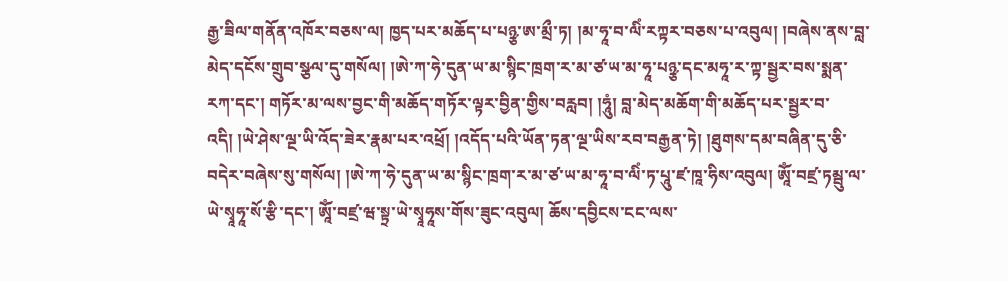རྒྱ་ཟིལ་གནོན་འཁོར་བཅས་ལ། ཁྱད་པར་མཆོད་པ་པཉྩ་ཨ་མྲྀ་ཏ། །མ་ཧཱ་བ་ལིཾ་རཀྟར་བཅས་པ་འབུལ། །བཞེས་ནས་བླ་མེད་དངོས་གྲུབ་སྩལ་དུ་གསོལ། །ཨེ་ཀ་ཧེ་དུན་ཡ་མ་སྙིང་ཁྲག་ར་མ་ཙ་ཡ་མ་ཧཱ་པཉྩ་དང་མཧཱ་ར་ཀྟ་སྦྱར་བས་སྨན་རཀ་དང་། གཏོར་མ་ལས་བྱང་གི་མཆོད་གཏོར་ལྟར་བྱིན་གྱིས་བརླབ། །ཧཱུཾ། བླ་མེད་མཆོག་གི་མཆོད་པར་སྦྱར་བ་འདི། །ཡེ་ཤེས་ལྔ་ཡི་འོད་ཟེར་རྣམ་པར་འཕྲོ། །འདོད་པའི་ཡོན་ཏན་ལྔ་ཡིས་རབ་བརྒྱན་ཏེ། །ཐུགས་དམ་བཞིན་དུ་ཅི་བདེར་བཞེས་སུ་གསོལ། །ཨེ་ཀ་ཧེ་དུན་ཡ་མ་སྙིང་ཁྲག་ར་མ་ཙ་ཡ་མ་ཧཱ་བ་ལིཾ་ཏ་པཱུ་ཛ་ཁཱ་ཧིས་འབུལ། ཨཱོཾ་བཛྲ་ཏམྦུ་ལ་ཡེ་སྭཱཧཱ་སོ་རྩི་དང་། ཨཱོཾ་བཛྲ་ཝ་སྟྲ་ཡེ་སྭཱཧཱས་གོས་ཟུང་འབུལ། ཆོས་དབྱིངས་ངང་ལས་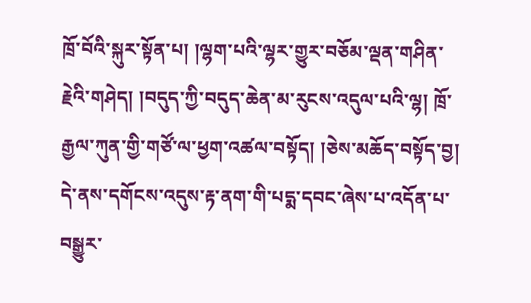ཁྲོ་བོའི་སྐུར་སྟོན་པ། །ལྷག་པའི་ལྷར་གྱུར་བཅོམ་ལྡན་གཤིན་རྗེའི་གཤེད། །བདུད་ཀྱི་བདུད་ཆེན་མ་རུངས་འདུལ་པའི་ལྷ། ཁྲོ་རྒྱལ་ཀུན་གྱི་གཙོ་ལ་ཕྱག་འཚལ་བསྟོད། །ཅེས་མཆོད་བསྟོད་བྱ། དེ་ནས་དགོངས་འདུས་རྟ་ནག་གི་པདྨ་དབང་ཞེས་པ་འདོན་པ་བསྒྱུར་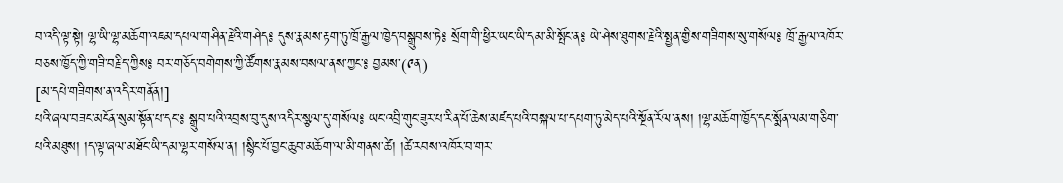བ་འདི་ལྟ་སྟེ། ལྷ་ཡི་ལྷ་མཆོག་འཇམ་དཔལ་གཤིན་རྗེའི་གཤེད༔ དུས་རྣམས་རྟག་ཏུ་ཁྲོ་རྒྱལ་ཁྱེད་བསྒྲུབས་ཏེ༔ སྲོག་གི་ཕྱིར་ཡང་ཡི་དམ་མི་སྤོང་ན༔ ཡེ་ཤེས་ཐུགས་རྗེའི་སྤྱན་གྱིས་གཟིགས་སུ་གསོལ༔ ཁྲོ་རྒྱལ་འཁོར་བཅས་ཁྱོད་ཀྱི་གཟི་བརྗིད་ཀྱིས༔ བར་གཅོད་བགེགས་ཀྱི་ཚོགས་རྣམས་བསལ་ནས་ཀྱང་༔ བྱམས་(༩ན)
[མ་དཔེ་གཟིགས་ན་འདིར་གནོན།]
པའི་ཞལ་བཟང་མངོན་སུམ་སྟོན་པ་དང་༔ སྒྲུབ་པའི་འབྲས་བུ་དུས་འདིར་སྩལ་དུ་གསོལ༔ ཡང་འབྲི་གུང་ཟུར་པ་རིན་པོ་ཆེས་མཛད་པའི་བསྐལ་པ་དཔག་ཏུ་མེད་པའི་སྔོན་རོལ་ནས། །ལྷ་མཆོག་ཁྱོད་དང་སྨོན་ལམ་གཅིག་པའི་མཐུས། །ད་ལྟ་ཞལ་མཐོང་ཡི་དམ་ལྷར་གསོལ་ན། །སྙིང་པོ་བྱང་ཆུབ་མཆོག་ལ་མི་གནས་ཚེ། །ཚེ་རབས་འཁོར་བ་གར་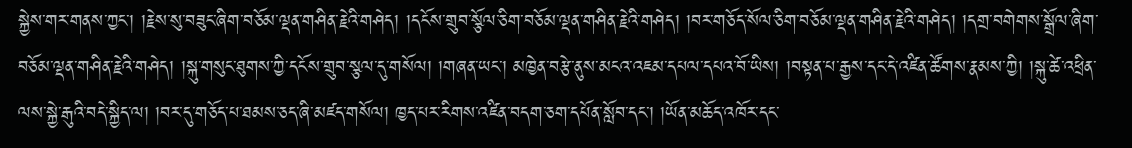སྐྱེས་གར་གནས་ཀྱང་། །རྗེས་སུ་བཟུང་ཞིག་བཅོམ་ལྡན་གཤིན་རྗེའི་གཤེད། །དངོས་གྲུབ་སྩོལ་ཅིག་བཅོམ་ལྡན་གཤིན་རྗེའི་གཤེད། །བར་གཅོད་སོལ་ཅིག་བཅོམ་ལྡན་གཤིན་རྗེའི་གཤེད། །དགྲ་བགེགས་སྒྲོལ་ཞིག་བཅོམ་ལྡན་གཤིན་རྗེའི་གཤེད། །སྐུ་གསུང་ཐུགས་ཀྱི་དངོས་གྲུབ་སྩལ་དུ་གསོལ། །གཞན་ཡང་། མཁྱེན་བརྩེ་ནུས་མངའ་འཇམ་དཔལ་དཔའ་བོ་ཡིས། །བསྟན་པ་རྒྱས་དང་དེ་འཛིན་ཚོགས་རྣམས་ཀྱི། །སྐུ་ཚེ་འཕྲིན་ལས་སྐྱེ་རྒུའི་བདེ་སྐྱིད་ལ། །བར་དུ་གཅོད་པ་ཐམས་ཅད་ཞི་མཛད་གསོལ། ཁྱད་པར་རིགས་འཛིན་བདག་ཅག་དཔོན་སློབ་དང་། །ཡོན་མཆོད་འཁོར་དང་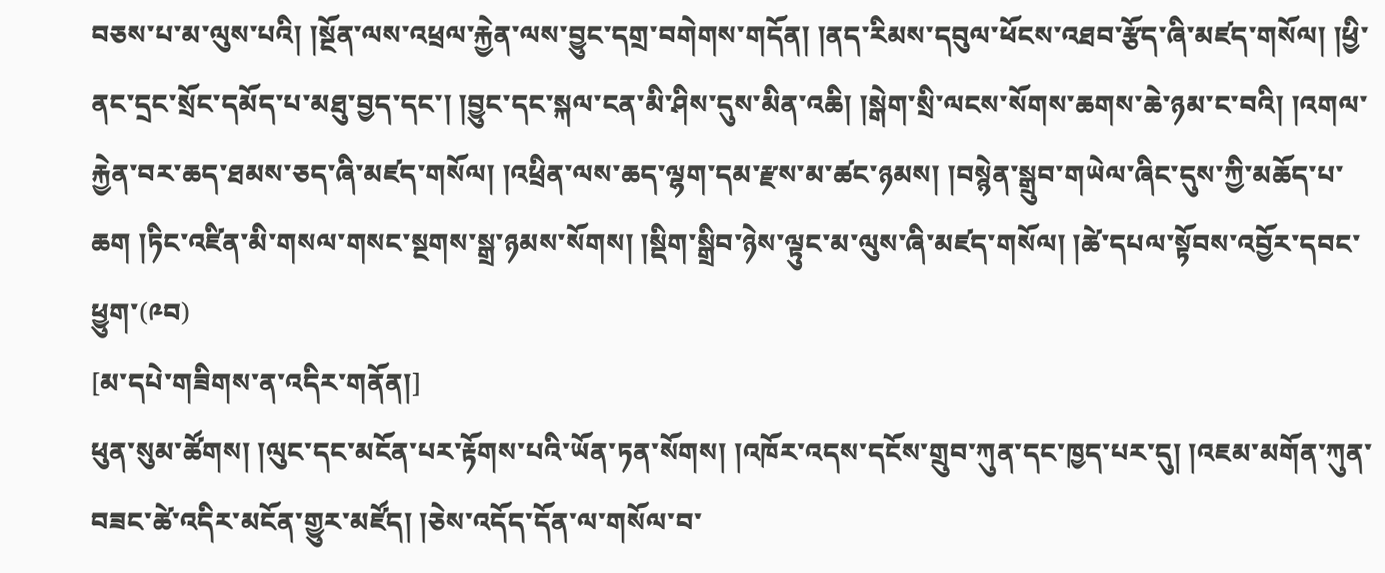བཅས་པ་མ་ལུས་པའི། །སྔོན་ལས་འཕྲལ་རྐྱེན་ལས་བྱུང་དགྲ་བགེགས་གདོན། །ནད་རིམས་དབུལ་ཕོངས་འཐབ་རྩོད་ཞི་མཛད་གསོལ། །ཕྱི་ནང་དྲང་སྲོང་དམོད་པ་མཐུ་བྱད་དང་། །བྱུང་དང་སྐལ་ངན་མི་ཤིས་དུས་མིན་འཆི། །སྒེག་སྲི་ལངས་སོགས་ཆགས་ཆེ་ཉམ་ང་བའི། །འགལ་རྐྱེན་བར་ཆད་ཐམས་ཅད་ཞི་མཛད་གསོལ། །འཕྲིན་ལས་ཆད་ལྷག་དམ་རྫས་མ་ཚང་ཉམས། །བསྙེན་སྒྲུབ་གཡེལ་ཞིང་དུས་ཀྱི་མཆོད་པ་ཆག །ཏིང་འཛིན་མི་གསལ་གསང་སྔགས་སྒྲ་ཉམས་སོགས། །སྡིག་སྒྲིབ་ཉེས་ལྟུང་མ་ལུས་ཞི་མཛད་གསོལ། །ཚེ་དཔལ་སྟོབས་འབྱོར་དབང་ཕྱུག་(༩བ)
[མ་དཔེ་གཟིགས་ན་འདིར་གནོན།]
ཕུན་སུམ་ཚོགས། །ལུང་དང་མངོན་པར་རྟོགས་པའི་ཡོན་ཏན་སོགས། །འཁོར་འདས་དངོས་གྲུབ་ཀུན་དང་ཁྱད་པར་དུ། །འཇམ་མགོན་ཀུན་བཟང་ཚེ་འདིར་མངོན་གྱུར་མཛོད། །ཅེས་འདོད་དོན་ལ་གསོལ་བ་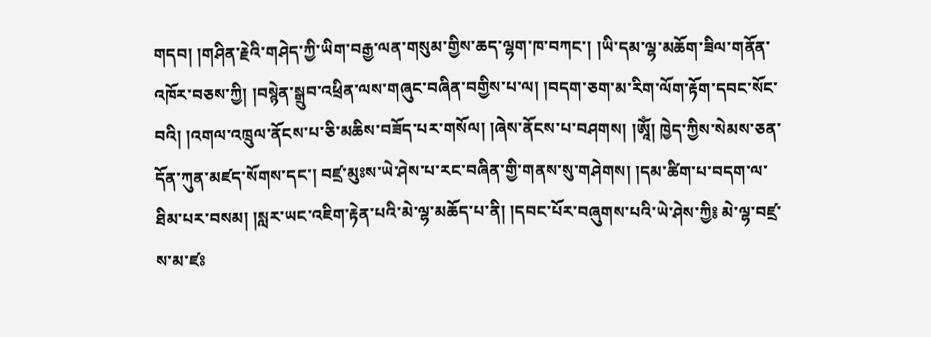གདབ། །གཤིན་རྗེའི་གཤེད་ཀྱི་ཡིག་བརྒྱ་ལན་གསུམ་གྱིས་ཆད་ལྷག་ཁ་བཀང་། །ཡི་དམ་ལྷ་མཆོག་ཟིལ་གནོན་འཁོར་བཅས་ཀྱི། །བསྙེན་སྒྲུབ་འཕྲིན་ལས་གཞུང་བཞིན་བགྱིས་པ་ལ། །བདག་ཅག་མ་རིག་ལོག་རྟོག་དབང་སོང་བའི། །འགལ་འཁྲུལ་ནོངས་པ་ཅི་མཆིས་བཟོད་པར་གསོལ། །ཞེས་ནོངས་པ་བཤགས། །ཨཱོཾ། ཁྱེད་ཀྱིས་སེམས་ཅན་དོན་ཀུན་མཛད་སོགས་དང་། བཛྲ་མུཿས་ཡེ་ཤེས་པ་རང་བཞིན་གྱི་གནས་སུ་གཤེགས། །དམ་ཚིག་པ་བདག་ལ་ཐིམ་པར་བསམ། །སླར་ཡང་འཇིག་རྟེན་པའི་མེ་ལྷ་མཆོད་པ་ནི། །དབང་པོར་བཞུགས་པའི་ཡེ་ཤེས་ཀྱི༔ མེ་ལྷ་བཛྲ་ས་མ་ཛཿ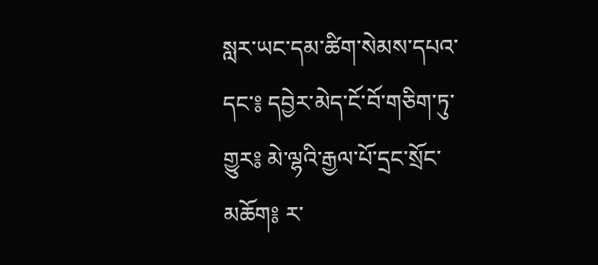སླར་ཡང་དམ་ཚིག་སེམས་དཔའ་དང་༔ དབྱེར་མེད་ངོ་བོ་གཅིག་ཏུ་གྱུར༔ མེ་ལྷའི་རྒྱལ་པོ་དྲང་སྲོང་མཆོག༔ ར་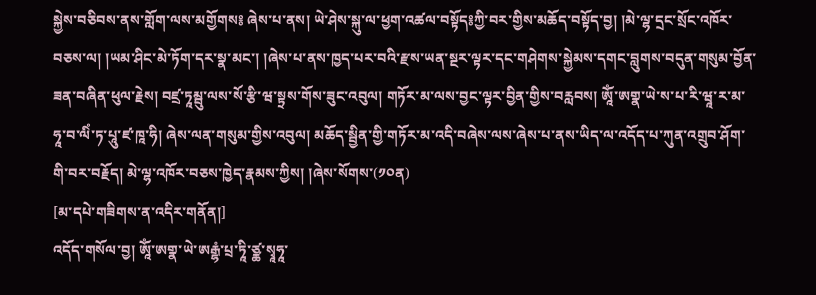སྐྱེས་བཅིབས་ནས་གློག་ལས་མགྱོགས༔ ཞེས་པ་ནས། ཡེ་ཤེས་སྐུ་ལ་ཕྱག་འཚལ་བསྟོད༔ཀྱི་བར་གྱིས་མཆོད་བསྟོད་བྱ། །མེ་ལྷ་དྲང་སྲོང་འཁོར་བཅས་ལ། །ཡམ་ཤིང་མེ་ཏོག་དར་སྣ་མང་། །ཞེས་པ་ནས་ཁྱད་པར་བའི་རྫས་ཡན་སྔར་ལྟར་དང་གཤེགས་སྐྱེམས་དགང་བླུགས་བདུན་གསུམ་བྱོན་ཟན་བཞིན་ཕུལ་རྗེས། བཛྲ་ཏཱམྦུ་ལས་སོ་རྩི་ཝ་སྟྲས་གོས་ཟུང་འབུལ། གཏོར་མ་ལས་བྱང་ལྟར་བྱིན་གྱིས་བརླབས། ཨཱོཾ་ཨགྣ་ཡེ་ས་པ་རི་ཝཱ་ར་མ་ཧཱ་བ་ལིཾ་ཏ་པཱུ་ཛ་ཁཱ་ཧི། ཞེས་ལན་གསུམ་གྱིས་འབུལ། མཆོད་སྦྱིན་གྱི་གཏོར་མ་འདི་བཞེས་ལས་ཞེས་པ་ནས་ཡིད་ལ་འདོད་པ་ཀུན་འགྲུབ་ཤོག་གི་བར་བརྗོད། མེ་ལྷ་འཁོར་བཅས་ཁྱེད་རྣམས་ཀྱིས། །ཞེས་སོགས་(༡༠ན)
[མ་དཔེ་གཟིགས་ན་འདིར་གནོན།]
འདོད་གསོལ་བྱ། ཨཱོཾ་ཨགྣ་ཡེ་ཨརྒྷཾ་པྲ་ཏཱི་ཙྪ་སྭཱཧཱ་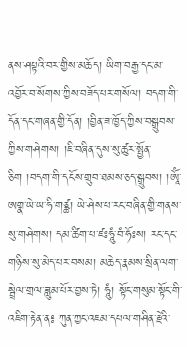ནས་ཤཔྟའི་བར་གྱིས་མཆོད། ཡིག་བརྒྱ་དང་མ་འབྱོར་བ་སོགས་ཀྱིས་བཟོད་པར་གསོལ། བདག་གི་དོན་དང་གཞན་གྱི་དོན། །བྱིན་ཟ་ཁྱོད་ཀྱིས་བསྒྲུབས་ཀྱིས་གཤེགས། །ཇི་བཞིན་དུས་སུ་ཚུར་སྤྱོན་ཅིག །བདག་གི་དངོས་གྲུབ་ཐམས་ཅད་སྒྲུབས། །ཨཱོཾ་ཨགྣ་ཡེ་ཡ་ཧི་གཙྪ། ཡེ་ཤེས་པ་རང་བཞིན་གྱི་གནས་སུ་གཤེགས། དམ་ཚིག་པ་ཛཿཧཱུཾ་བཾ་ཧོཿས། རང་དང་གཉིས་སུ་མེད་པར་བསམ། མཆེད་རྣམས་སྲིན་ལག་སྦྲེལ་གྲལ་ཟླུམ་པོར་བྱས་ཏེ། ཧཱུཾ། སྟོང་གསུམ་སྟོང་གི་འཇིག་རྟེན་ན༔ ཀུན་ཀྱང་འཇམ་དཔལ་གཤིན་རྗེའི་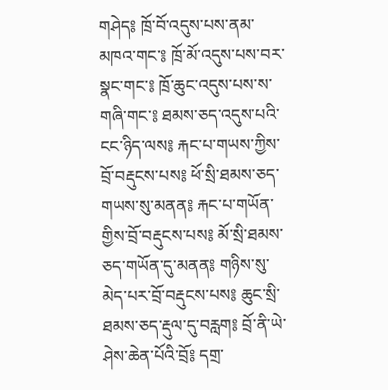གཤེད༔ ཁྲོ་བོ་འདུས་པས་ནམ་མཁའ་གང་༔ ཁྲོ་མོ་འདུས་པས་བར་སྣང་གང་༔ ཁྲོ་ཆུང་འདུས་པས་ས་གཞི་གང་༔ ཐམས་ཅད་འདུས་པའི་ངང་ཉིད་ལས༔ རྐང་པ་གཡས་ཀྱིས་བྲོ་བརྡུངས་པས༔ ཕོ་སྲི་ཐམས་ཅད་གཡས་སུ་མནན༔ རྐང་པ་གཡོན་གྱིས་བྲོ་བརྡུངས་པས༔ མོ་སྲི་ཐམས་ཅད་གཡོན་དུ་མནན༔ གཉིས་སུ་མེད་པར་བྲོ་བརྡུངས་པས༔ ཆུང་སྲི་ཐམས་ཅད་རྡུལ་དུ་བརླག༔ བྲོ་ནི་ཡེ་ཤེས་ཆེན་པོའི་བྲོ༔ དགྲ་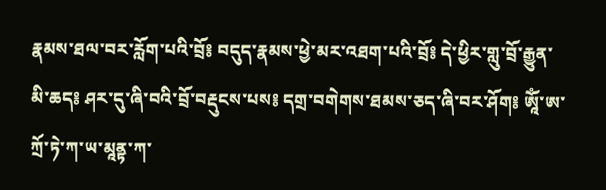རྣམས་ཐལ་བར་རློག་པའི་བྲོ༔ བདུད་རྣམས་ཕྱེ་མར་འཐག་པའི་བྲོ༔ དེ་ཕྱིར་གླུ་བྲོ་རྒྱུན་མི་ཆད༔ ཤར་དུ་ཞི་བའི་བྲོ་བརྡུངས་པས༔ དགྲ་བགེགས་ཐམས་ཅད་ཞི་བར་ཤོག༔ ཨཱོཾ་ཨ་ཀྲོ་ཏེ་ཀ་ཡ་མཱནྟ་ཀ་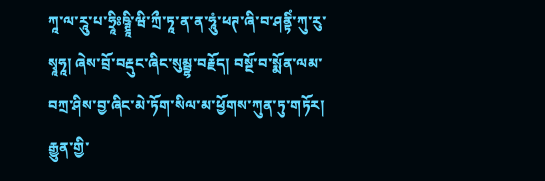ཀཱ་ལ་རཱུ་པ་ཧྲཱིཿཥྚྲཱི་ཝི་ཀྲྀ་ཏཱ་ན་ན་ཧཱུཾ་ཕཊ་ཞི་བ་ཤནྟིཾ་ཀུ་རུ་སྭཱཧཱ། ཞེས་བྲོ་བརྡུང་ཞིང་སུམྦྷ་བརྗོད། བསྔོ་བ་སྨོན་ལམ་བཀྲ་ཤིས་བྱ་ཞིང་མེ་ཏོག་སིལ་མ་ཕྱོགས་ཀུན་ཏུ་གཏོར། རྒྱུན་གྱི་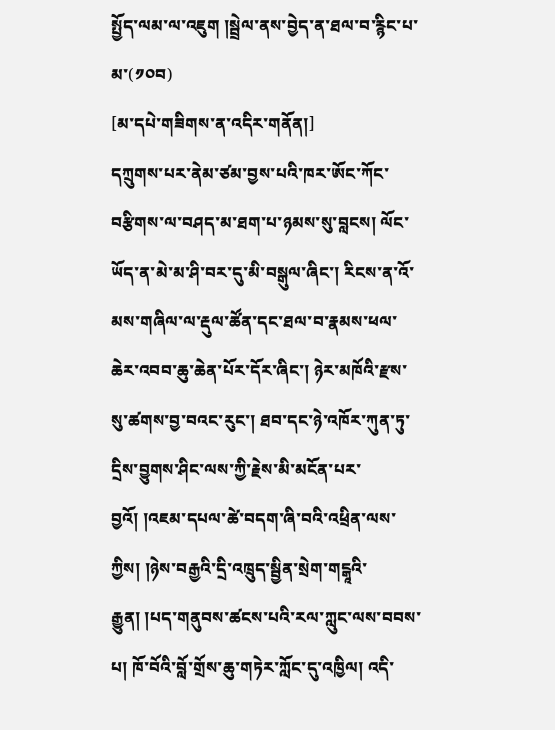སྤྱོད་ལམ་ལ་འཇུག །སྦྲེལ་ནས་བྱེད་ན་ཐལ་བ་རྙིང་པ་མ་(༡༠བ)
[མ་དཔེ་གཟིགས་ན་འདིར་གནོན།]
དཀྲུགས་པར་ནེམ་ཙམ་བྱས་པའི་ཁར་ཨོང་ཀོང་བརྩིགས་ལ་བཤད་མ་ཐག་པ་ཉམས་སུ་བླངས། ལོང་ཡོད་ན་མེ་མ་ཤི་བར་དུ་མི་བསྒུལ་ཞིང་། རིངས་ན་འོ་མས་གཞིལ་ལ་རྡུལ་ཚོན་དང་ཐལ་བ་རྣམས་ཕལ་ཆེར་འབབ་ཆུ་ཆེན་པོར་དོར་ཞིང་། ཉེར་མཁོའི་རྫས་སུ་ཚགས་བྱ་བའང་རུང་། ཐབ་དང་ཉེ་འཁོར་ཀུན་ཏུ་དྲིས་བྱུགས་ཤིང་ལས་ཀྱི་རྗེས་མི་མངོན་པར་བྱའོ། །འཇམ་དཔལ་ཚེ་བདག་ཞི་བའི་འཕྲིན་ལས་ཀྱིས། །ཉེས་བརྒྱའི་དྲི་འཁྲུད་སྦྱིན་སྲེག་གངྒཱའི་རྒྱུན། །པད་གནུབས་ཚངས་པའི་རལ་ཀླུང་ལས་བབས་པ། ཁོ་བོའི་བློ་གྲོས་ཆུ་གཏེར་ཀློང་དུ་འཁྱིལ། འདི་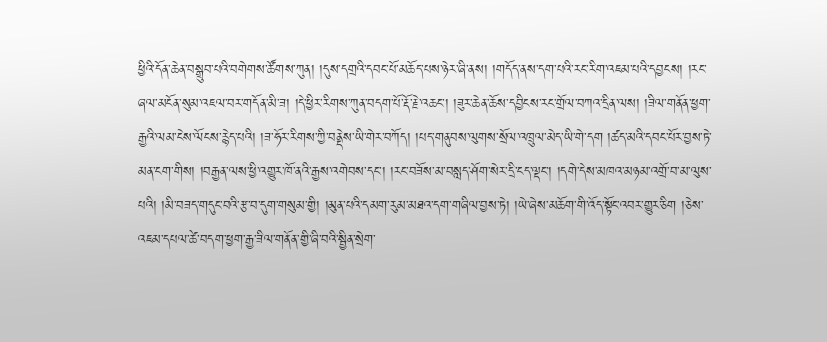ཕྱིའི་དོན་ཆེན་བསྒྲུབ་པའི་བགེགས་ཚོགས་ཀུན། །དུས་དགྲའི་དབང་པོ་མཆོད་པས་ཉེར་ཞི་ནས། །གདོད་ནས་དག་པའི་རང་རིག་འཇམ་པའི་དབྱངས། །རང་ཞལ་མངོན་སུམ་འཇལ་བར་གདོན་མི་ཟ། །དེ་ཕྱིར་རིགས་ཀུན་བདག་པོ་རྡོ་རྗེ་འཆང་། །ཟུར་ཆེན་ཆོས་དབྱིངས་རང་གྲོལ་བཀའ་དྲིན་ལས། །ཟིལ་གནོན་ཕྱག་རྒྱའི་ལམ་ངེས་ལོངས་རྙེད་པའི། །ཟ་ཧོར་རིགས་ཀྱི་བནྡེས་ཡི་གེར་བཀོད། །པད་གནུབས་ལུགས་སྲོལ་འཁྲུལ་མེད་ཡི་གེ་དག །ཚད་མའི་དབང་པོར་བྱས་ཏེ་མན་ངག་གིས། །བརྒྱན་ལས་ཕྱི་འགྱུར་ཁོ་ནའི་རྒྱས་འགེབས་དང་། །རང་བཟོས་མ་བསླད་ཤོག་སེར་དྲི་ངད་ལྡང་། །དགེ་དེས་མཁའ་མཉམ་འགྲོ་བ་མ་ལུས་པའི། །མི་བཟད་གདུང་བའི་རྩ་བ་དུག་གསུམ་གྱི། །མུན་པའི་དམག་རུམ་མཐའ་དག་གཞིལ་བྱས་ཏེ། །ཡེ་ཞེས་མཆོག་གི་འོད་སྟོང་འབར་གྱུར་ཅིག །ཅེས་འཇམ་དཔལ་ཚེ་བདག་ཕྱག་རྒྱ་ཟིལ་གནོན་གྱི་ཞི་བའི་སྦྱིན་སྲེག་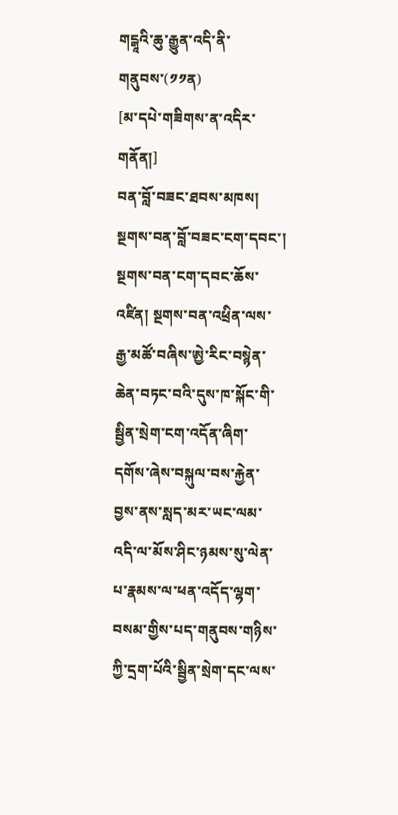གངྒཱའི་ཆུ་རྒྱུན་འདི་ནི་གནུབས་(༡༡ན)
[མ་དཔེ་གཟིགས་ན་འདིར་གནོན།]
བན་བློ་བཟང་ཐབས་མཁས། སྔགས་བན་བློ་བཟང་ངག་དབང་། སྔགས་བན་ངག་དབང་ཆོས་འཛིན། སྔགས་བན་འཕྲིན་ལས་རྒྱ་མཚོ་བཞིས་ཨྱེ་རིང་བསྙེན་ཆེན་བཏང་བའི་དུས་ཁ་སྐོང་གི་སྦྱིན་སྲེག་ངག་འདོན་ཞིག་དགོས་ཞེས་བསྐུལ་བས་རྐྱེན་བྱས་ནས་སླད་མར་ཡང་ལམ་འདི་ལ་མོས་ཤིང་ཉམས་སུ་ལེན་པ་རྣམས་ལ་ཕན་འདོད་ལྷག་བསམ་གྱིས་པད་གནུབས་གཉིས་ཀྱི་དྲག་པོའི་སྦྱིན་སྲེག་དང་ལས་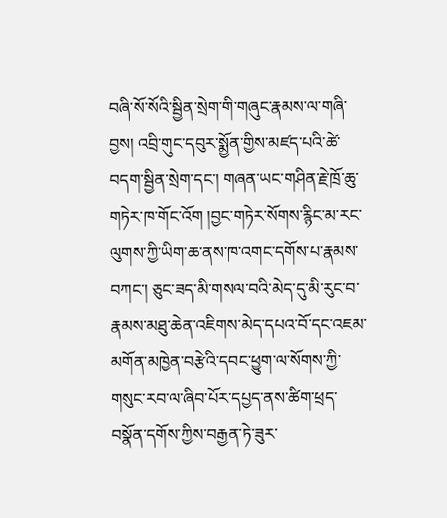བཞི་སོ་སོའི་སྦྱིན་སྲེག་གི་གཞུང་རྣམས་ལ་གཞི་བྱས། འབྲི་གུང་དབུར་སྨྱོན་གྱིས་མཛད་པའི་ཚེ་བདག་སྦྱིན་སྲེག་དང་། གཞན་ཡང་གཤིན་རྗེ་ཁྲོ་ཆུ་གཏེར་ཁ་གོང་འོག །བྱང་གཏེར་སོགས་རྙིང་མ་རང་ལུགས་ཀྱི་ཡིག་ཆ་ནས་ཁ་འགང་དགོས་པ་རྣམས་བཀང་། ཅུང་ཟད་མི་གསལ་བའི་མེད་དུ་མི་རུང་བ་རྣམས་མཐུ་ཆེན་འཇིགས་མེད་དཔའ་བོ་དང་འཇམ་མགོན་མཁྱེན་བརྩེའི་དབང་ཕྱུག་ལ་སོགས་ཀྱི་གསུང་རབ་ལ་ཞིབ་པོར་དཔྱད་ནས་ཚིག་ཕྲད་བསྣོན་དགོས་ཀྱིས་བརྒྱན་ཏེ་ཟུར་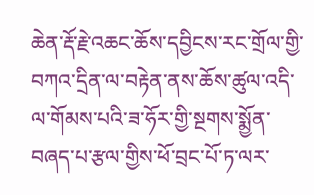ཆེན་རྡོ་རྗེ་འཆང་ཆོས་དབྱིངས་རང་གྲོལ་གྱི་བཀའ་དྲིན་ལ་བརྟེན་ནས་ཆོས་ཚུལ་འདི་ལ་གོམས་པའི་ཟ་ཧོར་གྱི་སྔགས་སྨྱོན་བཞད་པ་རྩལ་གྱིས་ཕོ་བྲང་པོ་ཏ་ལར་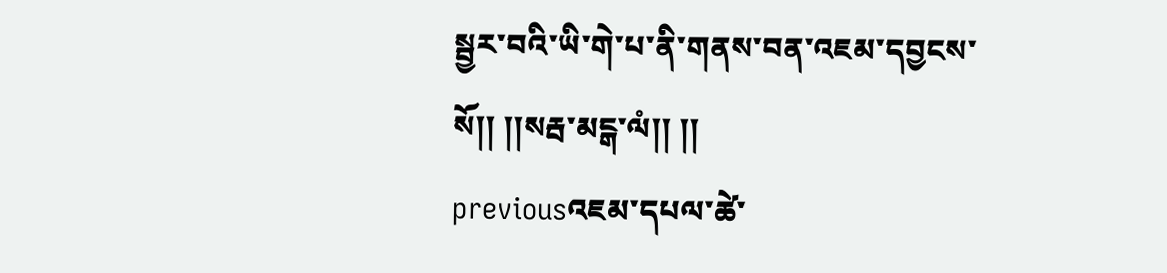སྦྱར་བའི་ཡི་གེ་པ་ནི་གནས་བན་འཇམ་དབྱངས་སོ།། །།སརྦ་མངྒ་ལཾ།། །།
previousའཇམ་དཔལ་ཚེ་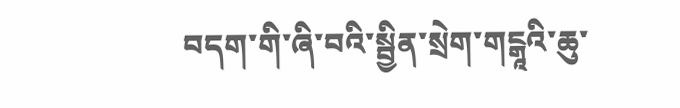བདག་གི་ཞི་བའི་སྦྱིན་སྲེག་གངྒཱའི་ཆུ་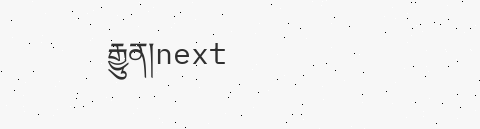རྒྱུན།next